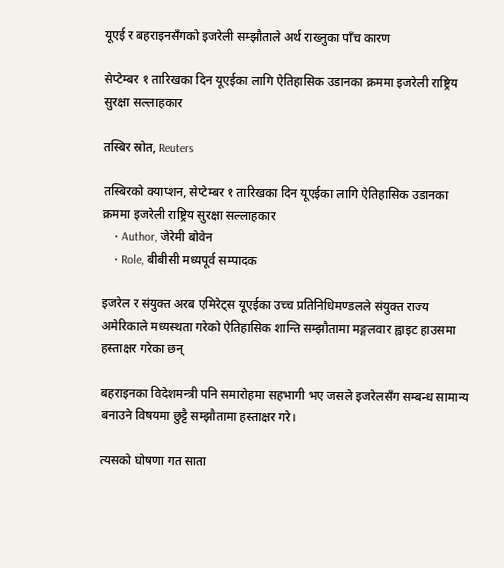यूएई र बहराइनसँगको इजरेली सम्झौताले अर्थ राख्नुका पाँच कारण

सेप्टेम्बर १ तारिखका दिन यूएईका लागि ऐतिहासिक उडानका क्रममा इजरेली राष्ट्रिय सुरक्षा सल्लाहकार

तस्बिर स्रोत, Reuters

तस्बिरको क्याप्शन, सेप्टेम्बर १ तारिखका दिन यूएईका लागि ऐतिहासिक उडानका क्रममा इजरेली राष्ट्रिय सुरक्षा सल्लाहकार
    • Author, जेरेमी बोवेन
    • Role, बीबीसी मध्यपूर्व सम्पादक

इजरेल र संयुक्त अरब एमिरेट्स यूएईका उच्च प्रतिनिधिमण्डलले संयुक्त राज्य अमेरिकाले मध्यस्थता गरेको ऐतिहासिक शान्ति सम्झौतामा मङ्गलवार ह्वाइट हाउसमा हस्ताक्षर गरेका छन्

बहराइनका विदेशमन्त्री पनि समारोहमा सहभागी भए जसले इजरेलसँग सम्बन्ध सामान्य बनाउने विषयमा छुट्टै सम्झौतामा हस्ताक्षर गरे।

त्यसको घोषणा गत साता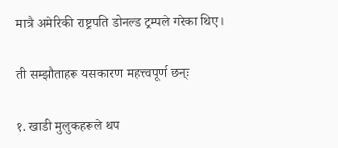मात्रै अमेरिकी राष्ट्रपति डोनल्ड ट्रम्पले गरेका थिए।

ती सम्झौताहरू यसकारण महत्त्वपूर्ण छन्ः

१. खाडी मुलुकहरूले थप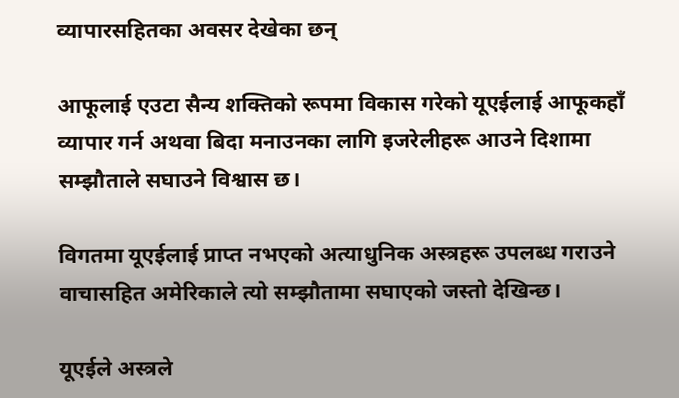व्यापारसहितका अवसर देखेका छन्

आफूलाई एउटा सैन्य शक्तिको रूपमा विकास गरेको यूएईलाई आफूकहाँ व्यापार गर्न अथवा बिदा मनाउनका लागि इजरेलीहरू आउने दिशामा सम्झौताले सघाउने विश्वास छ।

विगतमा यूएईलाई प्राप्त नभएको अत्याधुनिक अस्त्रहरू उपलब्ध गराउने वाचासहित अमेरिकाले त्यो सम्झौतामा सघाएको जस्तो देखिन्छ।

यूएईले अस्त्रले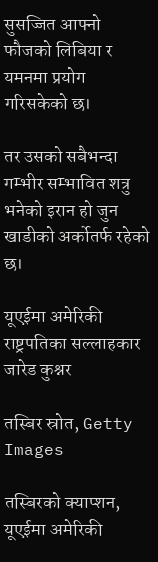सुसज्जित आफ्नो फौजको लिबिया र यमनमा प्रयोग गरिसकेको छ।

तर उसको सबैभन्दा गम्भीर सम्भावित शत्रु भनेको इरान हो जुन खाडीको अर्कोतर्फ रहेको छ।

यूएईमा अमेरिकी राष्ट्रपतिका सल्लाहकार जारेड कुश्नर

तस्बिर स्रोत, Getty Images

तस्बिरको क्याप्शन, यूएईमा अमेरिकी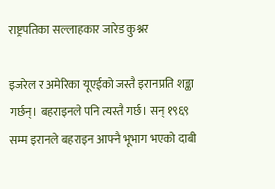राष्ट्रपतिका सल्लाहकार जारेड कुश्नर

इजरेल र अमेरिका यूएईको जस्तै इरानप्रति शङ्का गर्छन्। बहराइनले पनि त्यस्तै गर्छ। सन् १९६९ सम्म इरानले बहराइन आफ्नै भूभाग भएको दाबी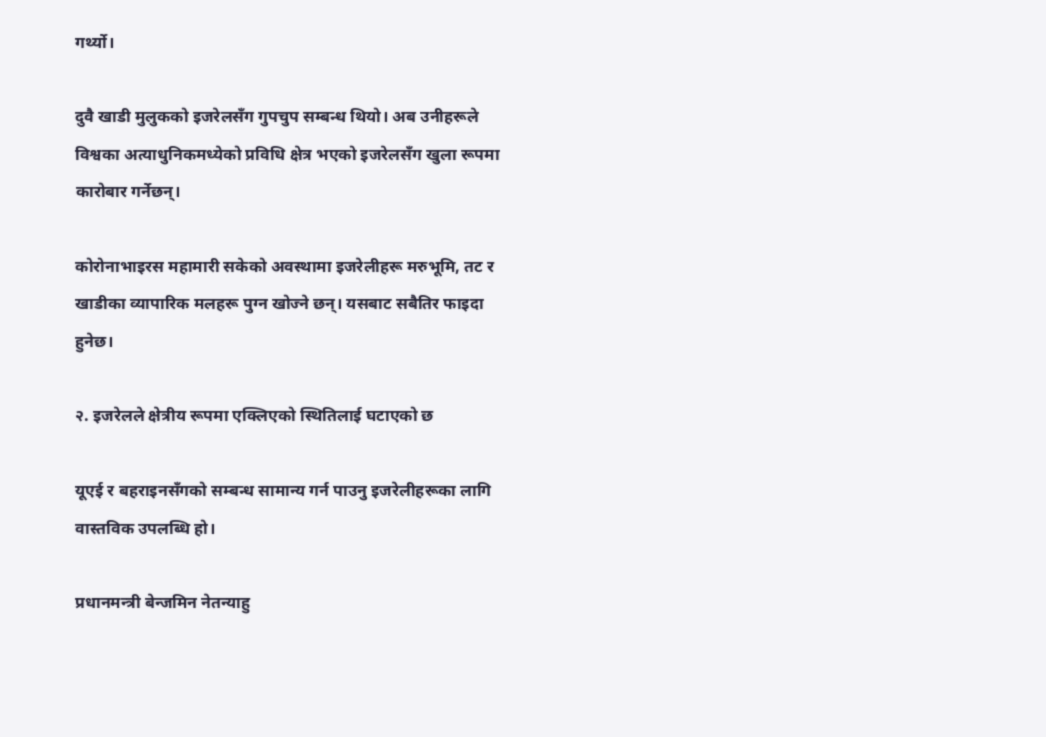गर्थ्यो।

दुवै खाडी मुलुकको इजरेलसँग गुपचुप सम्बन्ध थियो। अब उनीहरूले विश्वका अत्याधुनिकमध्येको प्रविधि क्षेत्र भएको इजरेलसँग खुला रूपमा कारोबार गर्नेछन्।

कोरोनाभाइरस महामारी सकेको अवस्थामा इजरेलीहरू मरुभूमि, तट र खाडीका व्यापारिक मलहरू पुग्न खोज्ने छन्। यसबाट सबैतिर फाइदा हुनेछ।

२. इजरेलले क्षेत्रीय रूपमा एक्लिएको स्थितिलाई घटाएको छ

यूएई र बहराइनसँगको सम्बन्ध सामान्य गर्न पाउनु इजरेलीहरूका लागि वास्तविक उपलब्धि हो।

प्रधानमन्त्री बेन्जमिन नेतन्याहु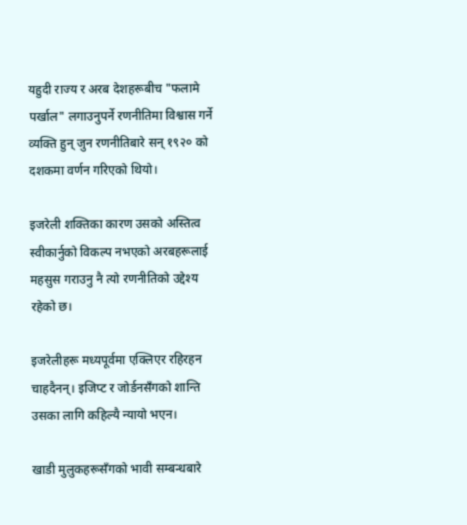यहुदी राज्य र अरब देशहरूबीच "फलामे पर्खाल" लगाउनुपर्ने रणनीतिमा विश्वास गर्ने व्यक्ति हुन् जुन रणनीतिबारे सन् १९२० को दशकमा वर्णन गरिएको थियो।

इजरेली शक्तिका कारण उसको अस्तित्व स्वीकार्नुको विकल्प नभएको अरबहरूलाई महसुस गराउनु नै त्यो रणनीतिको उद्देश्य रहेको छ।

इजरेलीहरू मध्यपूर्वमा एक्लिएर रहिरहन चाहदैनन्। इजिप्ट र जोर्डनसँगको शान्ति उसका लागि कहिल्यै न्यायो भएन।

खाडी मुलुकहरूसँगको भावी सम्बन्धबारे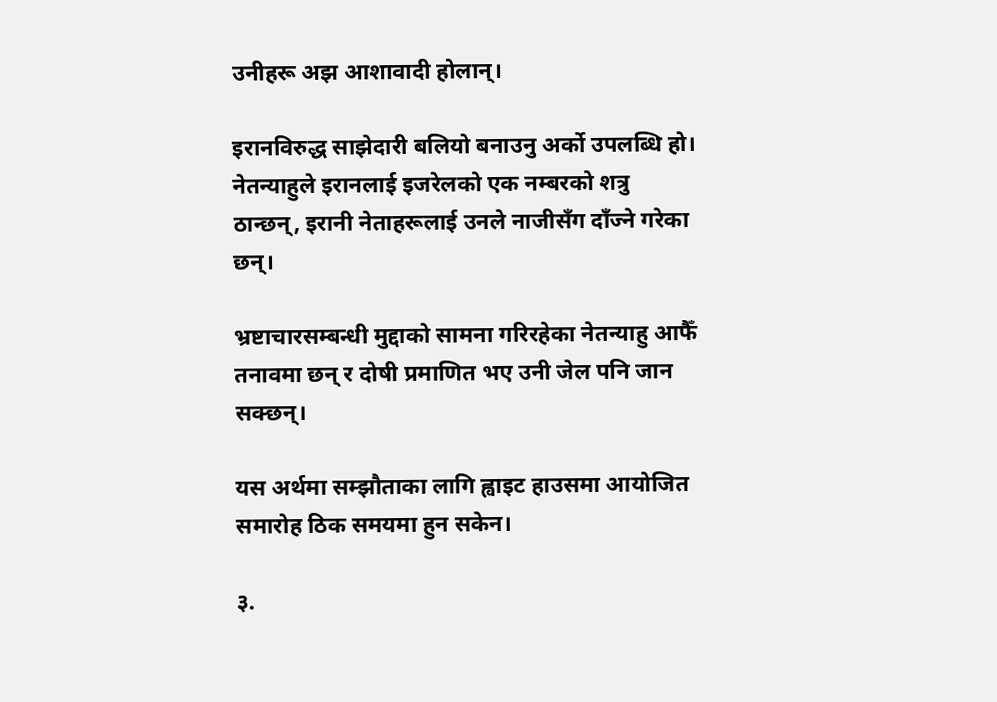उनीहरू अझ आशावादी होलान्।

इरानविरुद्ध साझेदारी बलियो बनाउनु अर्को उपलब्धि हो। नेतन्याहुले इरानलाई इजरेलको एक नम्बरको शत्रु ठान्छन्, इरानी नेताहरूलाई उनले नाजीसँग दाँज्ने गरेका छन्।

भ्रष्टाचारसम्बन्धी मुद्दाको सामना गरिरहेका नेतन्याहु आफैँ तनावमा छन् र दोषी प्रमाणित भए उनी जेल पनि जान सक्छन्।

यस अर्थमा सम्झौताका लागि ह्वाइट हाउसमा आयोजित समारोह ठिक समयमा हुन सकेन।

३.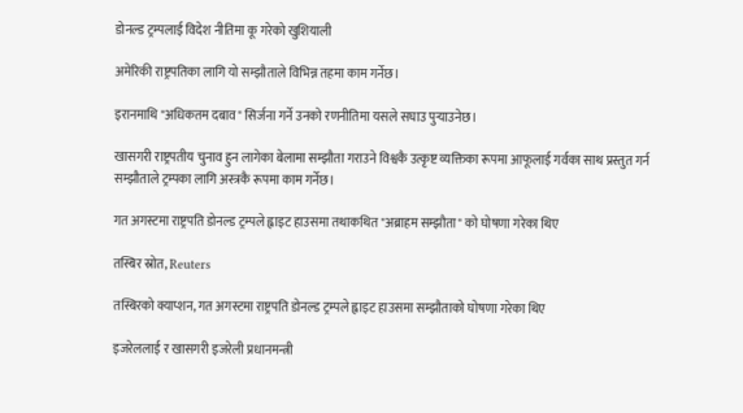डोनल्ड ट्रम्पलाई विदेश नीतिमा कू गरेको खुशियाली

अमेरिकी राष्ट्रपतिका लागि यो सम्झौताले विभिन्न तहमा काम गर्नेछ।

इरानमाथि "अधिकतम दबाव" सिर्जना गर्ने उनको रणनीतिमा यसले सघाउ पुर्‍याउनेछ।

खासगरी राष्ट्रपतीय चुनाव हुन लागेका बेलामा सम्झौता गराउने विश्वकै उत्कृष्ट व्यक्तिका रूपमा आफूलाई गर्वका साथ प्रस्तुत गर्न सम्झौताले ट्रम्पका लागि अस्त्रकै रूपमा काम गर्नेछ।

गत अगस्टमा राष्ट्रपति डोनल्ड ट्रम्पले ह्वाइट हाउसमा तथाकथित "अब्राहम सम्झौता" को घोषणा गरेका थिए

तस्बिर स्रोत, Reuters

तस्बिरको क्याप्शन, गत अगस्टमा राष्ट्रपति डोनल्ड ट्रम्पले ह्वाइट हाउसमा सम्झौताको घोषणा गरेका थिए

इजरेललाई र खासगरी इजरेली प्रधानमन्त्री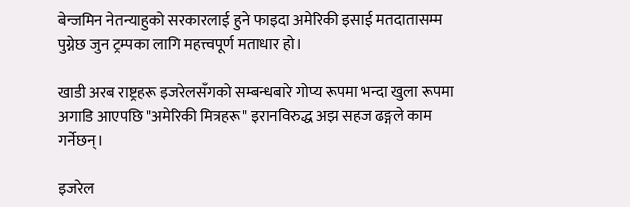बेन्जमिन नेतन्याहुको सरकारलाई हुने फाइदा अमेरिकी इसाई मतदातासम्म पुग्नेछ जुन ट्रम्पका लागि महत्त्वपूर्ण मताधार हो।

खाडी अरब राष्ट्रहरू इजरेलसँगको सम्बन्धबारे गोप्य रूपमा भन्दा खुला रूपमा अगाडि आएपछि "अमेरिकी मित्रहरू" इरानविरुद्ध अझ सहज ढङ्गले काम गर्नेछन्।

इजरेल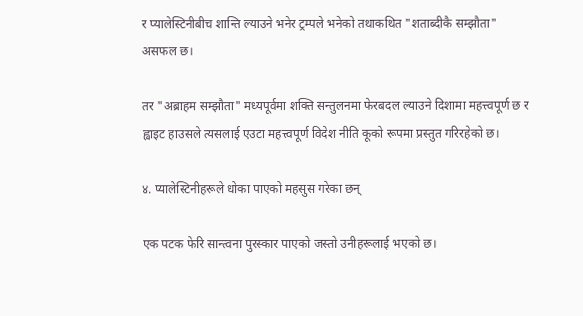र प्यालेस्टिनीबीच शान्ति ल्याउने भनेर ट्रम्पले भनेको तथाकथित "शताब्दीकै सम्झौता" असफल छ।

तर "अब्राहम सम्झौता" मध्यपूर्वमा शक्ति सन्तुलनमा फेरबदल ल्याउने दिशामा महत्त्वपूर्ण छ र ह्वाइट हाउसले त्यसलाई एउटा महत्त्वपूर्ण विदेश नीति कूको रूपमा प्रस्तुत गरिरहेको छ।

४. प्यालेस्टिनीहरूले धोका पाएको महसुस गरेका छन्

एक पटक फेरि सान्त्वना पुरस्कार पाएको जस्तो उनीहरूलाई भएको छ।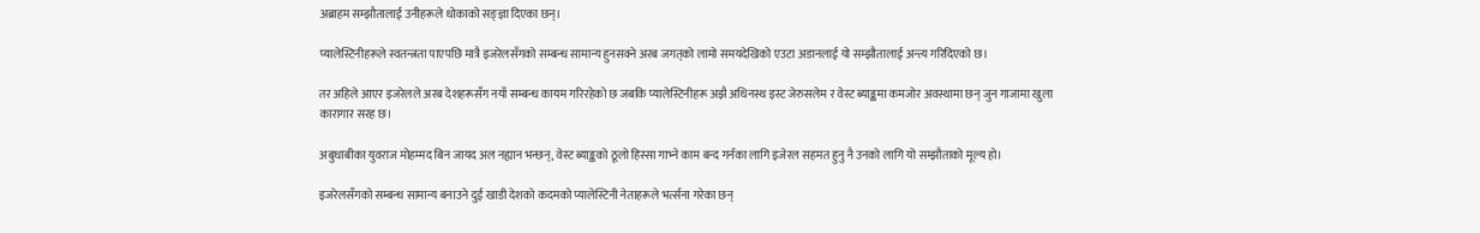अब्राहम सम्झौतालाई उनीहरूले धोकाको सङ्ज्ञा दिएका छन्।

प्यालेस्टिनीहरूले स्वतन्त्रता पाएपछि मात्रै इजरेलसँगको सम्बन्ध सामान्य हुनसक्ने अरब जगत्‌को लामो समयदेखिको एउटा अडानलाई यो सम्झौतालाई अन्त्य गरिदिएको छ।

तर अहिले आएर इजरेलले अरब देशहरूसँग नयाँ सम्बन्ध कायम गरिरहेको छ जबकि प्यालेस्टिनीहरू अझै अधिनस्थ इस्ट जेरुसलेम र वेस्ट ब्याङ्कमा कमजोर अवस्थामा छन् जुन गाजामा खुला कारागार सरह छ।

अबुधाबीका युवराज मोहम्मद बिन जायद अल नह्यान भन्छन्, वेस्ट ब्याङ्कको ठूलो हिस्सा गाभ्ने काम बन्द गर्नका लागि इजेरल सहमत हुनु नै उनको लागि यो सम्झौताको मूल्य हो।

इजरेलसँगको सम्बन्ध सामान्य बनाउने दुई खाडी देशको कदमको प्यालेस्टिनी नेताहरूले भर्त्सना गरेका छन्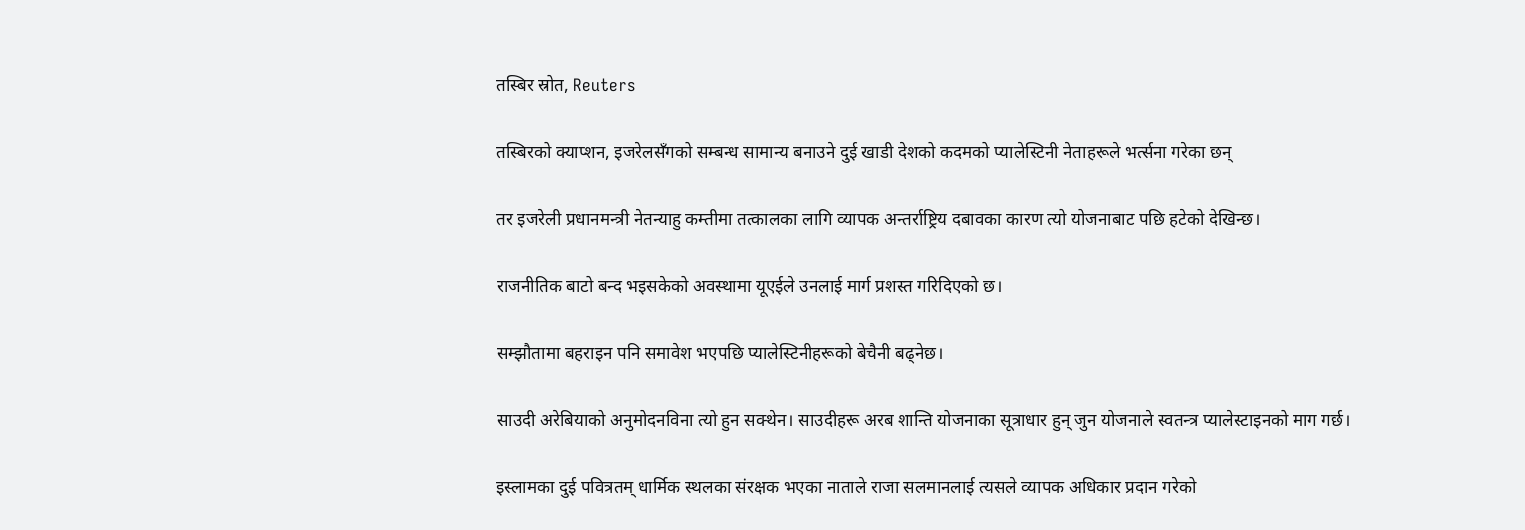तस्बिर स्रोत, Reuters

तस्बिरको क्याप्शन, इजरेलसँगको सम्बन्ध सामान्य बनाउने दुई खाडी देशको कदमको प्यालेस्टिनी नेताहरूले भर्त्सना गरेका छन्

तर इजरेली प्रधानमन्त्री नेतन्याहु कम्तीमा तत्कालका लागि व्यापक अन्तर्राष्ट्रिय दबावका कारण त्यो योजनाबाट पछि हटेको देखिन्छ।

राजनीतिक बाटो बन्द भइसकेको अवस्थामा यूएईले उनलाई मार्ग प्रशस्त गरिदिएको छ।

सम्झौतामा बहराइन पनि समावेश भएपछि प्यालेस्टिनीहरूको बेचैनी बढ्नेछ।

साउदी अरेबियाको अनुमोदनविना त्यो हुन सक्थेन। साउदीहरू अरब शान्ति योजनाका सूत्राधार हुन् जुन योजनाले स्वतन्त्र प्यालेस्टाइनको माग गर्छ।

इस्लामका दुई पवित्रतम् धार्मिक स्थलका संरक्षक भएका नाताले राजा सलमानलाई त्यसले व्यापक अधिकार प्रदान गरेको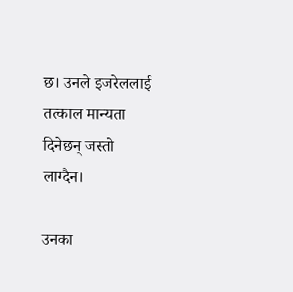छ। उनले इजरेललाई तत्काल मान्यता दिनेछन् जस्तो लाग्दैन।

उनका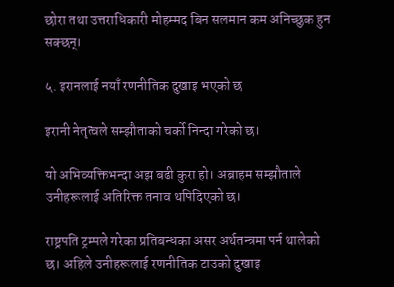छोरा तथा उत्तराधिकारी मोहम्मद बिन सलमान कम अनिच्छुक हुन सक्छन्।

५. इरानलाई नयाँ रणनीतिक दुखाइ भएको छ

इरानी नेतृत्वले सम्झौताको चर्को निन्दा गरेको छ।

यो अभिव्यक्तिभन्दा अझ बढी कुरा हो। अब्राहम सम्झौताले उनीहरूलाई अतिरिक्त तनाव थपिदिएको छ।

राष्ट्रपति ट्रम्पले गरेका प्रतिबन्धका असर अर्थतन्त्रमा पर्न थालेको छ। अहिले उनीहरूलाई रणनीतिक टाउको दुखाइ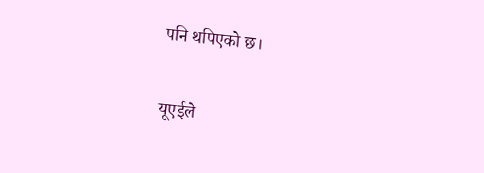पनि थपिएको छ।

यूएईले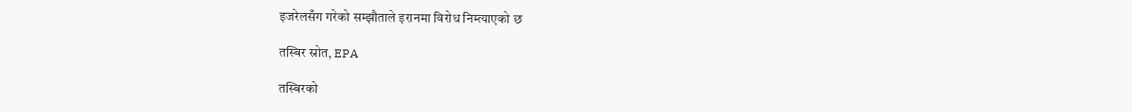इजरेलसँग गरेको सम्झौताले इरानमा विरोध निम्त्याएको छ

तस्बिर स्रोत, EPA

तस्बिरको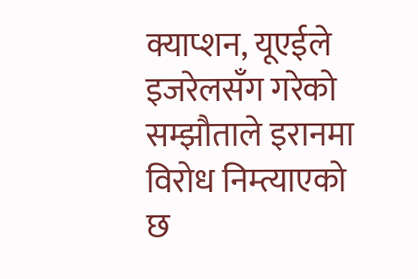क्याप्शन, यूएईले इजरेलसँग गरेको सम्झौताले इरानमा विरोध निम्त्याएको छ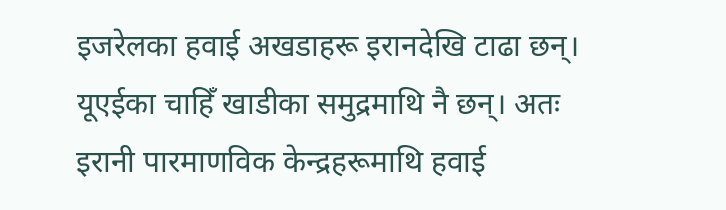इजरेलका हवाई अखडाहरू इरानदेखि टाढा छन्। यूएईका चाहिँ खाडीका समुद्रमाथि नै छन्। अतः इरानी पारमाणविक केन्द्रहरूमाथि हवाई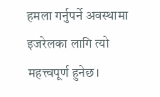हमला गर्नुपर्ने अवस्थामा इजरेलका लागि त्यो महत्त्वपूर्ण हुनेछ।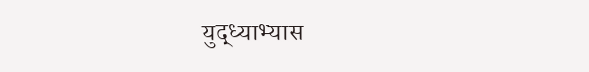युद्ध्याभ्यास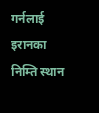गर्नलाई इरानका निम्ति स्थान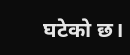घटेको छ।